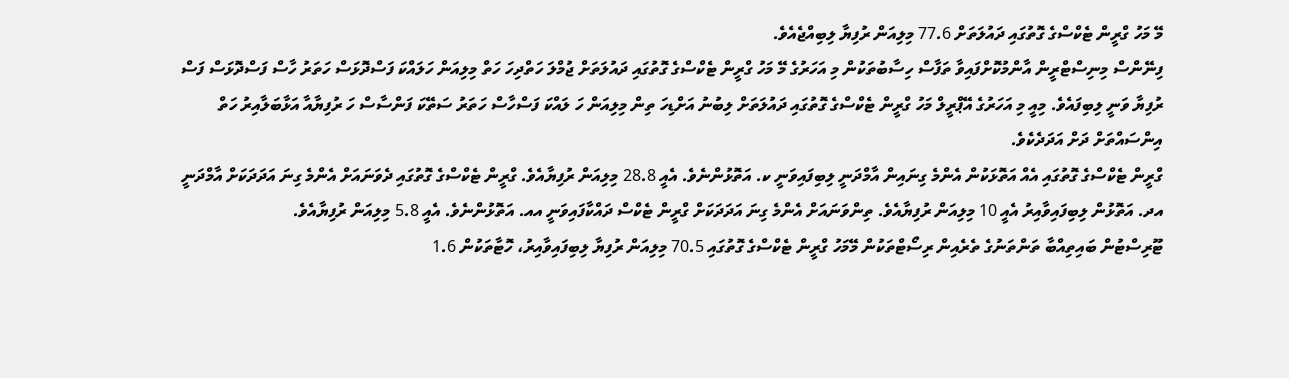މޭ މަހު ގްރީން ޓެކްސްގެ ގޮތުގައި ދައުލަތަށް 77.6 މިލިއަން ރުފިޔާ ލިބިއްޖެއެވެ.
ފިނޭންސް މިނިސްޓްރީން އާންމުކޮށްފައިވާ ތަފާސް ހިސާބުތަކުން މި އަހަރުގެ މޭ މަހު ގްރީން ޓެކްސްގެ ގޮތުގައި ދައުލަތަށް ޖުމްލަ ހަތްދިހަ ހަތް މިލިއަން ހަލައްކަ ފަސްދޮޅަސް ހަތަރު ހާސް ފަސްދޮޅަސް ފަސް ރުފިޔާ ވަނީ ލިބިފައެވެ. މިއީ މި އަހަރުގެ އޭޕްރީލް މަހު ގްރީން ޓެކްސްގެ ގޮތުގައި ދައުލަތަށް ލިބުނު އަށްޑިހަ ތިން މިލިއަން ހަ ލައްކަ ފަސްހާސް ހަތަރު ސަތޭކަ ފަންސާސް ހަ ރުފިޔާއާ އަޅާބަލާއިރު ހަތް އިންސައްތަށް ދަށް އަދަދެކެވެ.
ގްރީން ޓެކްސްގެ ގޮތުގައި އެއް އަތޮޅަކުން އެންމެ ގިނައިން އާމްދަނީ ލިބިފައިވަނީ ކ. އަތޮޅުންނެވެ. އެއީ 28.8 މިލިއަން ރުފިޔާއެވެ. ގްރީން ޓެކްސްގެ ގޮތުގައި ދެވަނައަށް އެންމެ ގިނަ އަދަދަކަށް އާމްދަނީ އދ. އަތޮޅުން ލިބިފައިވާއިރު އެއީ 10 މިލިއަން ރުފިޔާއެވެ. ތިންވަނައަށް އެންމެ ގިނަ އަދަދަކަށް ގްރީން ޓެކްސް ދައްކާފައިވަނީ އއ. އަތޮޅުންނެވެ. އެއީ 5.8 މިލިއަން ރުފިޔާއެވެ.
ޓޫރިސްޓުން ބައިތިއްބާ ތަންތަނުގެ ތެރެއިން ރިސޯޓްތަކުން މޭމަހު ގްރީން ޓެކްސްގެ ގޮތުގައި 70.5 މިލިއަން ރުފިޔާ ލިބިފައިވާއިރު، ހޮޓާތަކުން 1.6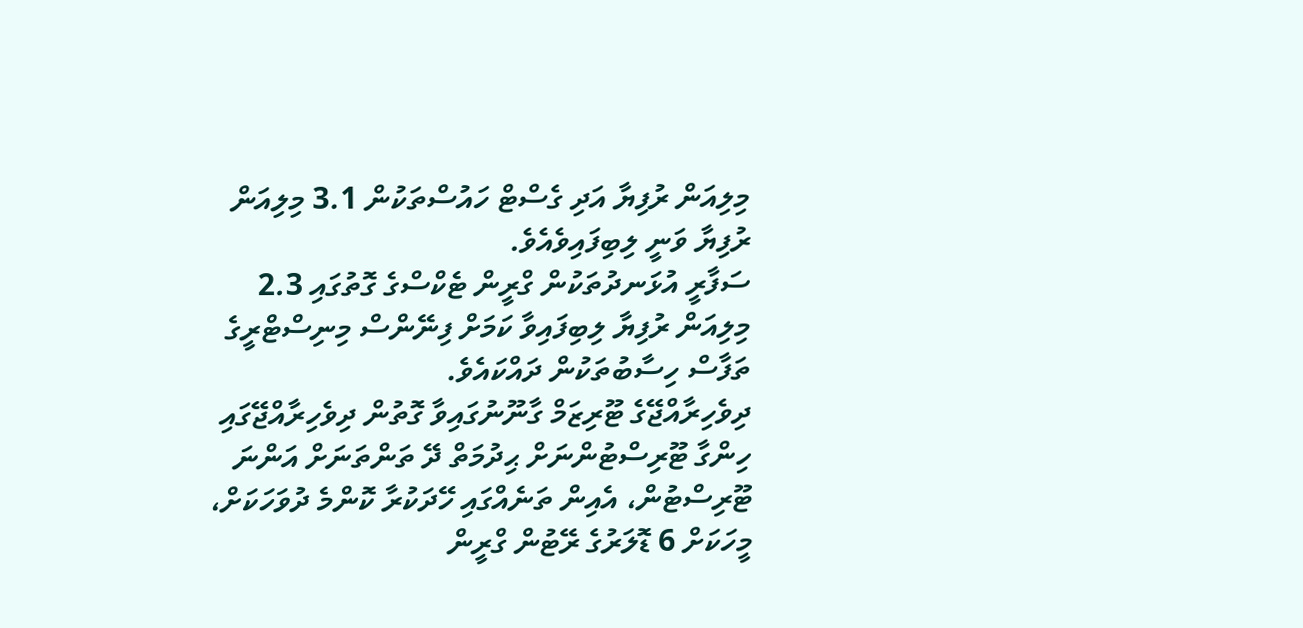މިލިއަން ރުފިޔާ އަދި ގެސްޓް ހައުސްތަކުން 3.1 މިލިއަން ރުފިޔާ ވަނީ ލިބިފައިވެއެވެ.
ސަފާރީ އުޅަނދުތަކުން ގްރީން ޓެކްސްގެ ގޮތުގައި 2.3 މިލިއަން ރުފިޔާ ލިބިފައިވާ ކަމަށް ފިނޭންސް މިނިސްޓްރީގެ ތަފާސް ހިސާބުތަކުން ދައްކައެވެ.
ދިވެހިރާއްޖޭގެ ޓޫރިޒަމް ގާނޫނުގައިވާ ގޮތުން ދިވެހިރާއްޖޭގައި ހިންގާ ޓޫރިސްޓުންނަށް ޙިދުމަތް ދޭ ތަންތަނަށް އަންނަ ޓޫރިސްޓުން، އެއިން ތަނެއްގައި ހޭދަކުރާ ކޮންމެ ދުވަހަކަށް، މީހަކަށް 6 ޑޮލަރުގެ ރޭޓުން ގްރީން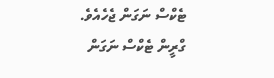ޓެކްސް ނަގަން ޖެހެއެވެ.
ގްރީން ޓެކްސް ނަގަން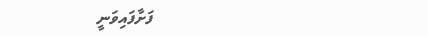ފަށާފައިވަނީ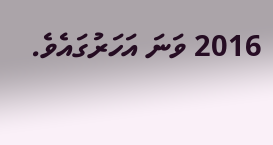2016 ވަނަ އަހަރުގައެވެ.